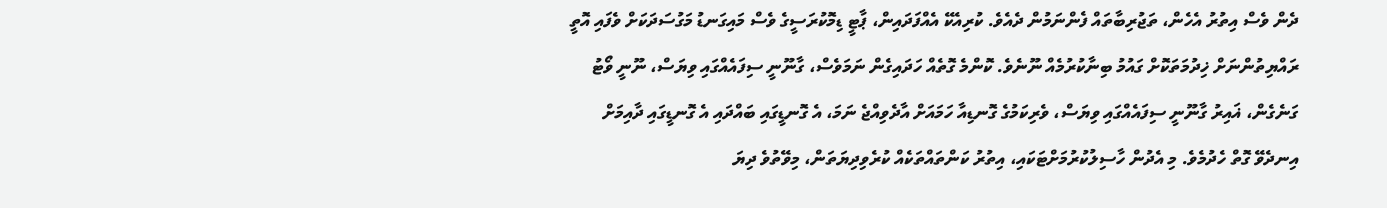ދެން ވެސް އިތުރު އެހެން، ތަޖުރިބާތައް ފެންނަމުން ދެއެވެ. ކުރިއެކޭ އެއްފަދައިން، ޕާޓީ ޑިމޮކުރަސީގެ ވެސް މައިގަނޑު މަގުސަދަކަށް ވެފައި އޮތީ ރައްޔިތުންނަށް ޚިދުމަތަކޮށް ގައުމު ބިނާކުރުމެއް ނޫނެވެ. ކޮންމެ ގޮތެއް ހަދައިގެން ނަމަވެސް، ގާނޫނީ ސިފައެއްގައި ވިޔަސް، ނޫނީ ވޯޓު ގަނެގެން، ޣައިރު ގާނޫނީ ސިފައެއްގައި ވިޔަސް، ވެރިކަމުގެ ގޮނޑިއާ ހަމައަށް އާދެވިއްޖެ ނަމަ، އެ ގޮނޑީގައި ބައްދައި އެ ގޮނޑީގައި ދާއިމަށް އިނދެވޭ ގޮތް ހެދުމެވެ. މި އެދުން ހާސިލުކުރުމަށްޓަކައި، އިތުރު ކަންތައްތަކެއް ކުރެވިދިޔަތަން، މިވޭތުވެ ދިޔަ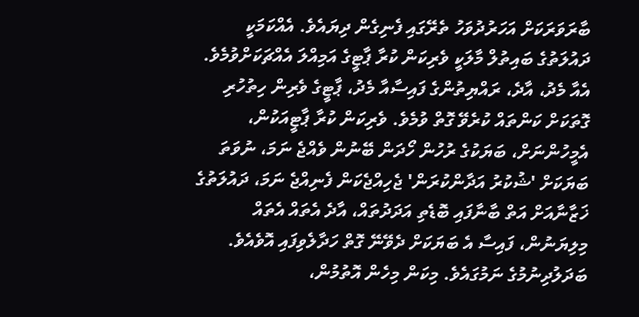ބާރަވަރަކަށް އަހަރުދުވަހު ތެރޭގައި ފެނިގެން ދިޔައެވެ. އެއްކަމަކީ ދައުލަތުގެ ބައިތުލް މާލަކީ ވެރިކަން ކުރާ ޕާޓީގެ އަމިއްލަ އެއްޗަކަށްވުމެވެ. އެއާ މެދު، އާދެ، ރައްޔިތުންގެ ފައިސާއާ މެދު، ޕާޓީގެ ވެރިން ހިތުހުރި ގޮތަކަށް ކަންތައް ކުރެވޭ ގޮތް ވުމެވެ. ވެރިކަން ކުރާ ޕާޓީއަކުން، އެމީހުންނަށް، ބަޔަކުގެ ރުހުން ހޯދަން ބޭނުން ވެއްޖެ ނަމަ، ނުވަތަ ބަޔަކަށް 'ޝުކުރު އަދާންކުރަން' ޖެހިއްޖެކަން ފެނިއްޖެ ނަމަ، ދައުލަތުގެ ޚަޒާނާއަށް އަތް ބާނާފައި ބޮޑެތި އަދަދުތައް، އާދެ އެތައް އެތައް މިލިޔަނުން، ފައިސާ އެ ބަޔަކަށް ދެވޭނޭ ގޮތް ހަދާލެވިފައި އޮވެއެވެ. ބަދަލުދިނުމުގެ ނަމުގައެވެ. މިކަން މިހެން އޮތުމުން،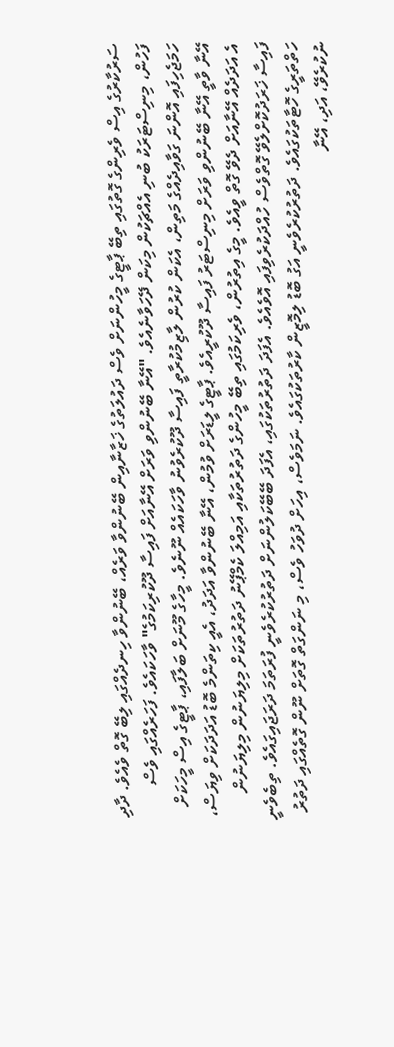ސަރުކާރުގެ އިސް ވެރިންގެ ގޮތުގައި ތިބޭ ޕާޓީގެ މީހުންނަށް ވެސް ދައުލަތުގެ ޚަޒާނާއިން ބޭނުންވާ ވަރެއް، ބޭނުންވާ ހިނދެއްގައި ލިބޭ ގޮތް ވެއެވެ. ދާދި ފަހުން، މިނިސްޓަރަކު ބުނި އެއްޗަކުން މިކަން ދޭހަވާނެއެވެ. "އޭނާ ބޭނުންވި ވަރަށް އޭނާއަށް ފައިސާ ދޫކުރިކަމުގެ" ވާހަކައެވެ. ފަހަރެއްގައި ވެސް ހަމަޖެހިފައި އޮންނަ ގަވާއިދެއްގެ މަތިން، އެކަން ކުރުން ލާޒިމުކުރާތީ ފައިސާ ދޫކުރެވުނު ވާހަކައެއް ނޫނެވެ. މީހާގެ މޫނަށް ބަލާފައި، ޕާޓީގެ އިސް މީހަކަށް އޭނާ ވާތީ އޭނާ ބޭނުންވި ވަރަށް މިނިސްޓަރު ފައިސާ ދޫކުރީއެވެ. ޕާޓީގެ ލީޑަރަށް ވުމުން، އޭނާ ބޭނުންވާ އަދަދު، އެއީ ކިތަންމެ ބޮޑު އަދަދަކަށް ވިޔަސް، އެ އަދަދެއް އޭނާއަށް ދެވޭ ގޮތް ވީއެވެ. މީގެ އިތުރުން، ވެރިކަމުގައި ތިބޭ މީހުންގެ ދަތުރުތަކާއި އަމިއްލަ ކެމްޕޭނު ދަތުރުތަކަށް މިލިޔަނުން މިލިޔަނުން ފައިސާ ޚަރަދުކޮށްލެވޭ ގޮތްވެސް ހުއްދަކުރެވިފައި އޮވެއެވެ. އެފަދަ ދަތުރުތަކުގައި، އެފަދަ ބޭބޭކަލުންނަށް ދަތުރުކުރެވެނީ ފުރަތަމަ ދަރަޖައިގައެވެ. ތިބެވެނީ ހަތްތަރީގެ ހޮޓާތަކުގައެވެ. ދަތުރުކުރެވެނީ އަގު ބޮޑު ލިމޮޒީން ކާރުތަކުގައެވެ. ނަމަވެސް، އިހަށް ދުވަހު ވެސް، މި ނަންގަތް ގޮތަށް ނޫން ގޮތެއްގައި ދަތުރު ނުކުރެވޭ، އަދި، އޭނާ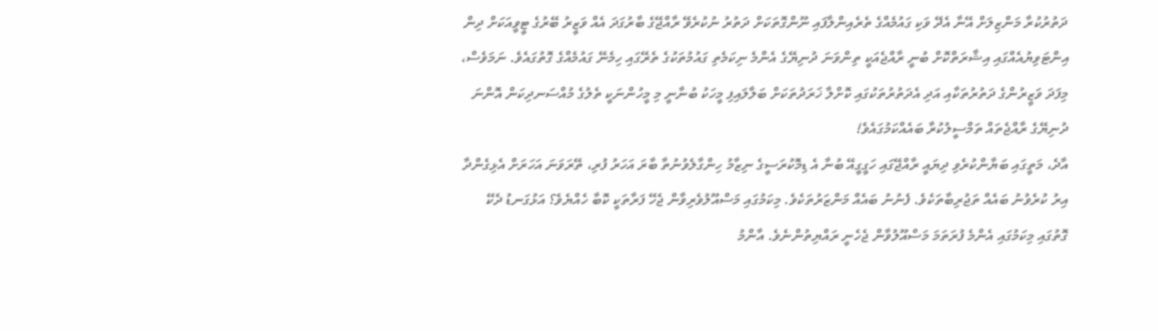ދަތުރުކުރާ މަންޒިލަށް އޭނާ އެދޭ ވަކި ގައުމެއްގެ ތެރެއިންލާފައި ނޫންގޮތަކަށް ދަތުރު ނުކުރެވޭ ރާއްޖޭގެ ބާރުގަދަ އެއް ވަޒީރު ބޭރުގެ ޓީވީއަކަށް ދިން އިންޓަވިޔުއެއްގައި އިޝާރަތްކޮށް ބުނީ ރާއްޖެއަކީ ތިންވަނަ ދުނިޔޭގެ އެންމެ ނިކަމެތި ގައުމުތަކުގެ ތެރޭގައި ހިމެނޭ ގައުމެއްގެ ގޮތުގައެވެ. ނަމަވެސް، މިފަދަ ވަޒީރުންގެ ދަތުރުތަކާއި އަދި އެދަތުރުތަކުގައި ކޮށްލާ ޚަރަދުތަކަށް ބަލާލައިފި މީހަކު ބުނާނީ މި މީހުންނަކީ ތެލުގެ މުއްސަނދިކަން އޮންނަ ދުނިޔޭގެ ރާއްޖެތައް ތަމްސީލުކުރާ ބައެއްކަމުގައެވެ!
އާދެ، މަތީގައި ބަޔާންކުރެވި ދިޔައީ ރާއްޖޭގައި ހަގީގީއޭ ބުނާ އެ ޑިމޮކުރަސީގެ ނިޒާމު ހިންގާލެވުނުތާ ބާރަ އަހަރު ފުރި، ތޭރަވަނަ އަހަރަށް އެޅިގެންދާ އިރު ކުރެވުނު ބައެއް ތަޖުރިބާތަކެވެ. ފެނުނު ބައެއް މަންޒަރުތަކެވެ. މިކަމުގައި މަސްއޫލުވެރިވާން ޖެހޭ ފަރާތަކީ ކޮބާ ހެއްޔެވެ؟ އަޅުގަނޑު ދެކޭ ގޮތުގައި މިކަމުގައި އެންމެ ފުރަތަމަ މަސްއޫލުވާން ޖެހެނީ ރައްޔިތުންނެވެ. އާންމު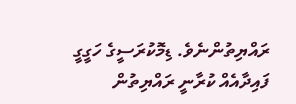ރައްޔިތުންނެވެ. ޑިމޮކުރަސީގެ ހަގީގީ ފައިދާއެއް ކުރާނީ ރައްޔިތުން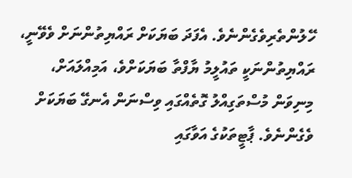ހޭލުންތެރިވެގެންނެވެ. އެފަދަ ބަޔަކަށް ރައްޔިތުންނަށް ވެވޭނީ، ރައްޔިތުންނަކީ ތައުލީމު ޔާފްތާ ބަޔަކަށްވެ، އަމިއްލައަށް، މިނިވަން މުސްތަގިއްލު ގޮތެއްގައި ވިސްނަން އެނގޭ ބަޔަކަށް ވެގެންނެވެ. ޕާޓީތަކުގެ އަވާގައި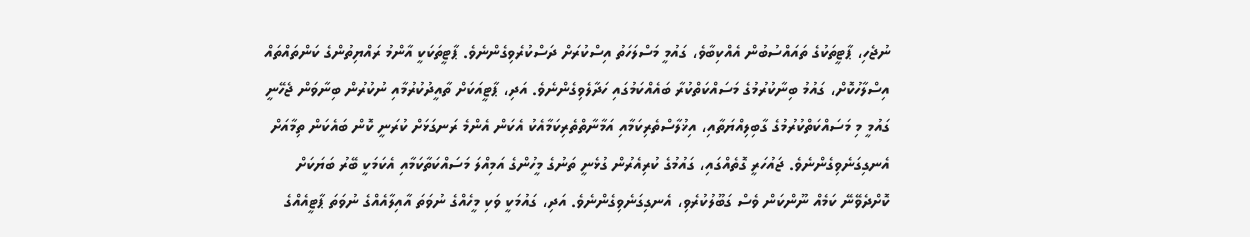ނުޖެހި، ޕާޓީތަކުގެ ތައައްސުބުން އެއްކިބާވެ، ގައުމީ މަސްލަހަތު އިސްކުރަށް ދަސްކުރެވިގެންނެވެ. ޕާޓީތަކަކީ އާންމު ރައްޔިތުންގެ ކަންތައްތައް އިސްލާހުކޮށް، ގައުމު ބިނާކުރުމުގެ މަސައްކަތްކުރާ ބައެއްކަމުގައި ހަދާލެވިގެންނެވެ. އަދި، ޕާޓީއަކަށް ތާއީދުކުރުމާއި ނުކުރުން ބިނާވަން ޖެހޭނީ ގައުމީ މި މަސައްކަތްކުރުމުގެ ގާބިލިއްޔަތާއި، އިޚުލާސްތެރިކަމާއި އަމާނާތްތެރިކަމާއެކު އެކަން އެންމެ ރަނގަޅަށް ކުރަނީ ކޮން ބައެކަން ތިމާއަށް އެނގިގަނެވިގެންނެވެ. ޖައުހަރީ ގޮތެއްގައި، ގައުމުގެ ކުރިއެރުން ގުޅެނީ ތަނުގެ މީހުންގެ އަމިއްލަ މަސައްކަތާކަމާއި އެކަމަކީ ބޭރު ބަޔަކަށް ކޮށްދެވޭނޭ ކަމެއް ނޫންކަން ވެސް ގަބޫލުކުރެވި، އެނގިގަނެވިގެންނެވެ. އަދި، ގައުމަކީ ވަކި މީހެއްގެ ނުވަތަ އާއިލާއެއްގެ ނުވަތަ ޕާޓީއެއްގެ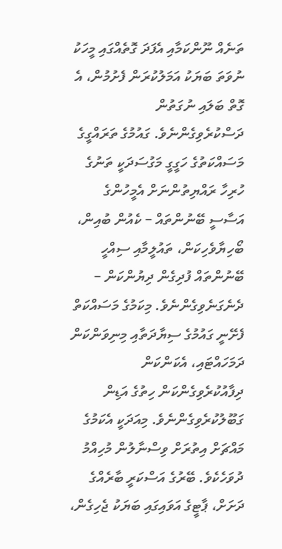ތަނެއް ނޫންކަމާއި އެފަދަ ގޮތެއްގައި މީހަކު ނުވަތަ ބަޔަކު އަމަލުކުރަން ފެށުމުން، އެ ގޮތް ބަލައި ނުގަތުން ދަސްކުރެވިގެންނެވެ. ގައުމުގެ ތަރައްގީގެ މަސައްކަތުގެ ހަގީގީ މަގުސަދަކީ ތަނުގެ ހުރިހާ ރައްޔިތުންނަށް އެމީހުންގެ އަސާސީ ބޭނުންތައް – ކެއުން ބުއިން، ބޯހިޔާވެހިކަން، ތައުލީމާއި ސިއްހީ ބޭނުންތައް ފުދިގެން ދިޔުންކަން – ދެނެގަނެވިގެންނެވެ. މިކަމުގެ މަސައްކަތް ފެށޭނީ ގައުމުގެ ސިޔާދަތާއި މިނިވަންކަން ދަމަހައްޓައި، އެކަންކަން ދިފާއުކުރެވިގެންކަން ހިތުގެ އަޑިން ގަބޫލުކުރެވިގެންނެވެ. މިއަދަކީ އެކަމުގެ މައްޗަށް އިތުރަށް ވިސްނާލުން މުހިއްމު ދުވަހެކެވެ. ބޭރުގެ އަސްކަރީ ބާރެއްގެ ދަށަށް، ޕާޓީގެ އަވައިގައި ބަޔަކު ޖެހިގެން،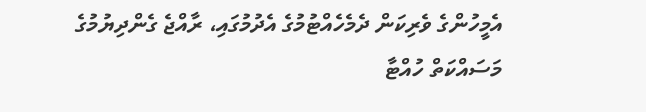އެމީހުންގެ ވެރިކަން ދެމެހެއްޓުމުގެ އެދުމުގައި، ރާއްޖެ ގެންދިޔުމުގެ މަސައްކަތް ހުއްޓާ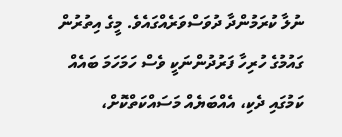ނުލާ ކުރަމުންދާ ދުވަސްވަރެއްގައެވެ. މީގެ އިތުރުން ގައުމުގެ ހުރިހާ ފަރުދުންނަކީ ވެސް ހަމަހަމަ ބައެއް ކަމުގައި ދެކި، އެއްބަޔެއް މަސައްކަތްކޮށް،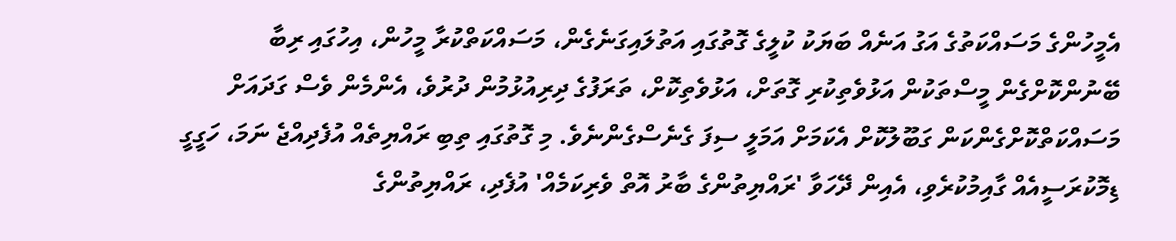އެމީހުންގެ މަސައްކަތުގެ އަގު އަނެއް ބަޔަކު ކުލީގެ ގޮތުގައި އަތުލައިގަނެގެން، މަސައްކަތްކުރާ މީހުން، އިހުގައި ރިބާ ބޭނުންކޮށްގެން މީސްތަކުން އަޅުވެތިކުރި ގޮތަށް، އަޅުވެތިކޮށް، ތަރަފުގެ ދިރިއުޅުމުން ދުރުވެ، އެންމެން ވެސް ގަދައަށް މަސައްކަތްކޮށްގެންކަން ގަބޫލުކޮށް އެކަމަށް އަމަލީ ސިފަ ގެނެސްގެންނެވެ. މި ގޮތުގައި ތިބި ރައްޔިތެއް އުފެދިއްޖެ ނަމަ، ހަގީގީ ޑިމޮކުރަސީއެއް ގާއިމުކުރެވި، އެއިން ދޭހަވާ 'ރައްޔިތުންގެ ބާރު އޮތް ވެރިކަމެއް' އުފެދި، ރައްޔިތުންގެ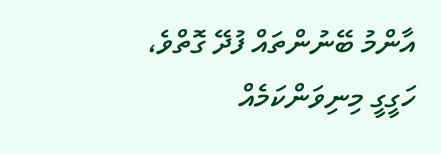އާންމު ބޭނުންތައް ފުދޭ ގޮތްވެ، ހަގީގީ މިނިވަންކަމެއް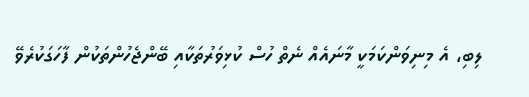ލިބި، އެ މިނިވަންކަމަކީ މާނައެއް ނެތް ހުސް ކުޅިވަރުތަކާއި ބޭންޖެހުންތަކުން ފާހަގަކުރެވޭ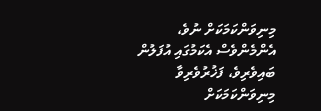މިނިވަންކަމަކަށް ނުވެ، އެންމެންވެސް އެކަމުގައި އުފަލުން ބައިވެރިވެ، ފަޚުރުވެރިވާ މިނިވަންކަމަކަށް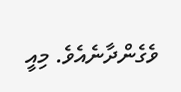ވެގެންދާނެއެވެ. މިއީ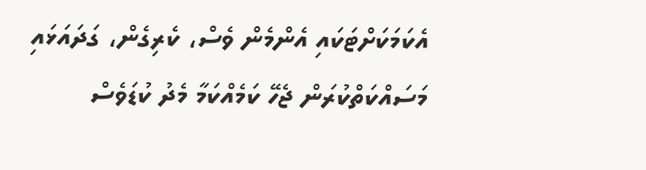އެކަމަކަށްޓަކައި އެންމެން ވެސް، ކެރިގެން، ގަދައަޅައި މަސައްކަތްކުރަން ޖެހޭ ކަމެއްކަމާ މެދު ކުޑަވެސް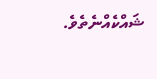ޝައްކެއްނެތެވެ.